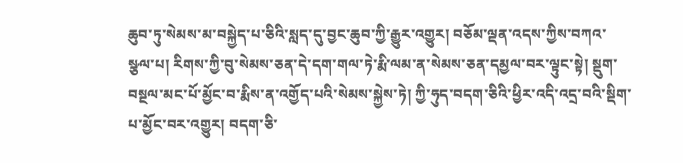ཆུབ་ཏུ་སེམས་མ་བསྐྱེད་པ་ཅིའི་སླད་དུ་བྱང་ཆུབ་ཀྱི་རྒྱུར་འགྱུར། བཅོམ་ལྡན་འདས་ཀྱིས་བཀའ་སྩལ་པ། རིགས་ཀྱི་བུ་སེམས་ཅན་དེ་དག་གལ་ཏེ་རྨི་ལམ་ན་སེམས་ཅན་དམྱལ་བར་ལྟུང་སྟེ། སྡུག་བསྔལ་མང་པོ་མྱོང་བ་རྨིས་ན་འགྱོད་པའི་སེམས་སྐྱེས་ཏེ། ཀྱི་ཧུད་བདག་ཅིའི་ཕྱིར་འདི་འདྲ་བའི་སྡིག་པ་མྱོང་བར་འགྱུར། བདག་ཅི་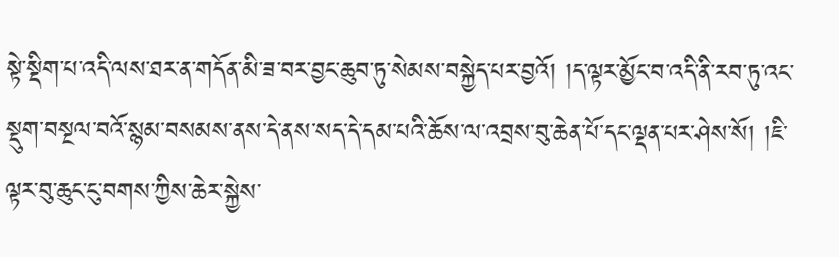སྟེ་སྡིག་པ་འདི་ལས་ཐར་ན་གདོན་མི་ཟ་བར་བྱང་ཆུབ་ཏུ་སེམས་བསྐྱེད་པར་བྱའོ། །ད་ལྟར་མྱོང་བ་འདི་ནི་རབ་ཏུ་འང་སྡུག་བསྔལ་བའོ་སྙམ་བསམས་ནས་དེ་ནས་སད་དེ་དམ་པའི་ཆོས་ལ་འབྲས་བུ་ཆེན་པོ་དང་ལྡན་པར་ཤེས་སོ། །ཇི་ལྟར་བུ་ཆུང་ངུ་བགས་ཀྱིས་ཆེར་སྐྱེས་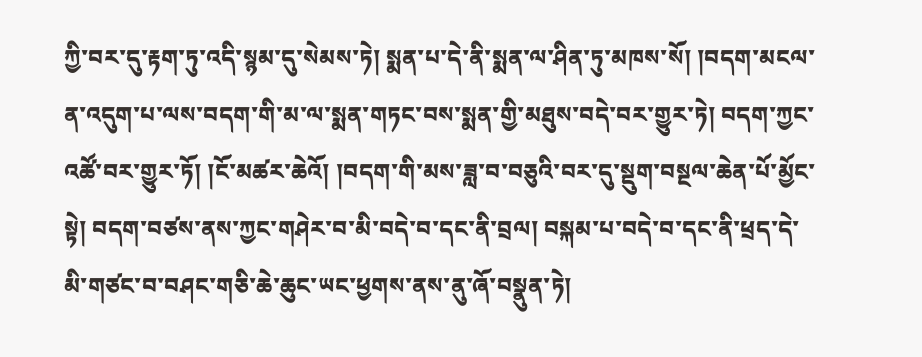ཀྱི་བར་དུ་རྟག་ཏུ་འདི་སྙམ་དུ་སེམས་ཏེ། སྨན་པ་དེ་ནི་སྨན་ལ་ཤིན་ཏུ་མཁས་སོ། །བདག་མངལ་ན་འདུག་པ་ལས་བདག་གི་མ་ལ་སྨན་གཏང་བས་སྨན་གྱི་མཐུས་བདེ་བར་གྱུར་ཏེ། བདག་ཀྱང་འཚོ་བར་གྱུར་ཏོ། །ངོ་མཚར་ཆེའོ། །བདག་གི་མས་ཟླ་བ་བཅུའི་བར་དུ་སྡུག་བསྔལ་ཆེན་པོ་མྱོང་སྟེ། བདག་བཙས་ནས་ཀྱང་གཤེར་བ་མི་བདེ་བ་དང་ནི་བྲལ། བསྐམ་པ་བདེ་བ་དང་ནི་ཕྲད་དེ་མི་གཙང་བ་བཤང་གཅི་ཆེ་ཆུང་ཡང་ཕྱགས་ནས་ནུ་ཞོ་བསྣུན་ཏེ།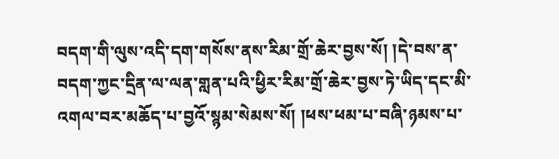བདག་གི་ལུས་འདི་དག་གསོས་ནས་རིམ་གྲོ་ཆེར་བྱས་སོ། །དེ་བས་ན་བདག་ཀྱང་དྲིན་ལ་ལན་གླན་པའི་ཕྱིར་རིམ་གྲོ་ཆེར་བྱས་ཏེ་ཡིད་དང་མི་འགལ་བར་མཆོད་པ་བྱའོ་སྙམ་སེམས་སོ། །ཕས་ཕམ་པ་བཞི་ཉམས་པ་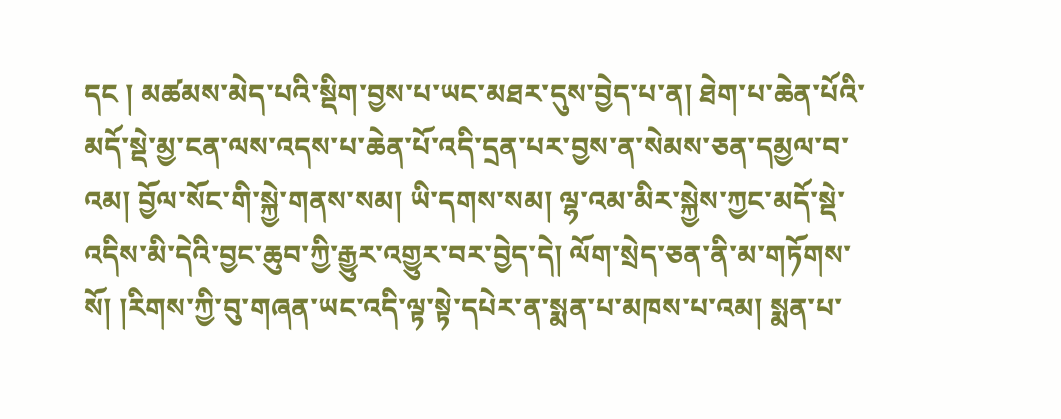དང ། མཚམས་མེད་པའི་སྡིག་བྱས་པ་ཡང་མཐར་དུས་བྱེད་པ་ན། ཐེག་པ་ཆེན་པོའི་མདོ་སྡེ་མྱ་ངན་ལས་འདས་པ་ཆེན་པོ་འདི་དྲན་པར་བྱས་ན་སེམས་ཅན་དམྱལ་བ་འམ། བྱོལ་སོང་གི་སྐྱེ་གནས་སམ། ཡི་དགས་སམ། ལྷ་འམ་མིར་སྐྱེས་ཀྱང་མདོ་སྡེ་འདིས་མི་དེའི་བྱང་ཆུབ་ཀྱི་རྒྱུར་འགྱུར་བར་བྱེད་དེ། ལོག་སྲེད་ཅན་ནི་མ་གཏོགས་སོ། །རིགས་ཀྱི་བུ་གཞན་ཡང་འདི་ལྟ་སྟེ་དཔེར་ན་སྨན་པ་མཁས་པ་འམ། སྨན་པ་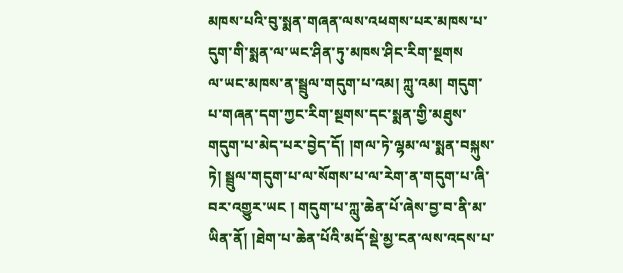མཁས་པའི་བུ་སྨན་གཞན་ལས་འཕགས་པར་མཁས་པ་དུག་གི་སྨན་ལ་ཡང་ཤིན་ཏུ་མཁས་ཤིང་རིག་སྔགས
ལ་ཡང་མཁས་ན་སྦྲུལ་གདུག་པ་འམ། ཀླུ་འམ། གདུག་པ་གཞན་དག་ཀྱང་རིག་སྔགས་དང་སྨན་གྱི་མཐུས་གདུག་པ་མེད་པར་བྱེད་དོ། །གལ་ཏེ་ལྷམ་ལ་སྨན་བསྐུས་ཏེ། སྦྲུལ་གདུག་པ་ལ་སོགས་པ་ལ་རེག་ན་གདུག་པ་ཞི་བར་འགྱུར་ཡང ། གདུག་པ་ཀླུ་ཆེན་པོ་ཞེས་བྱ་བ་ནི་མ་ཡིན་ནོ། །ཐེག་པ་ཆེན་པོའི་མདོ་སྡེ་མྱ་ངན་ལས་འདས་པ་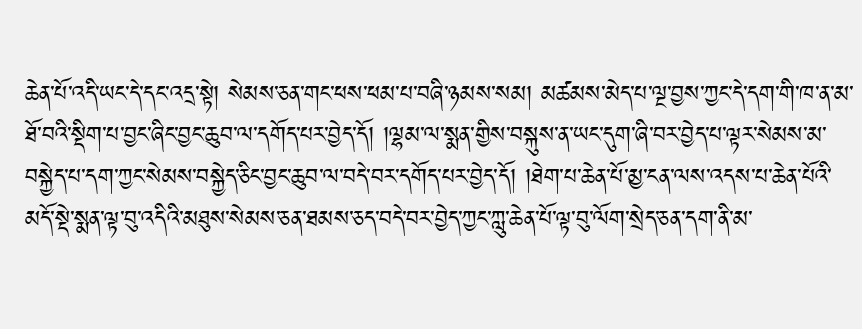ཆེན་པོ་འདི་ཡང་དེ་དང་འདྲ་སྟེ། སེམས་ཅན་གང་ཕས་ཕམ་པ་བཞི་ཉམས་སམ། མཚམས་མེད་པ་ལྔ་བྱས་ཀྱང་དེ་དག་གི་ཁ་ན་མ་ཐོ་བའི་སྡིག་པ་བྱང་ཞིང་བྱང་ཆུབ་ལ་དགོད་པར་བྱེད་དོ། །ལྷམ་ལ་སྨན་གྱིས་བསྐུས་ན་ཡང་དུག་ཞི་བར་བྱེད་པ་ལྟར་སེམས་མ་བསྐྱེད་པ་དག་ཀྱང་སེམས་བསྐྱེད་ཅིང་བྱང་ཆུབ་ལ་བདེ་བར་དགོད་པར་བྱེད་དོ། །ཐེག་པ་ཆེན་པོ་མྱ་ངན་ལས་འདས་པ་ཆེན་པོའི་མདོ་སྡེ་སྨན་ལྟ་བུ་འདིའི་མཐུས་སེམས་ཅན་ཐམས་ཅད་བདེ་བར་བྱེད་ཀྱང་ཀླུ་ཆེན་པོ་ལྟ་བུ་ལོག་སྲེད་ཅན་དག་ནི་མ་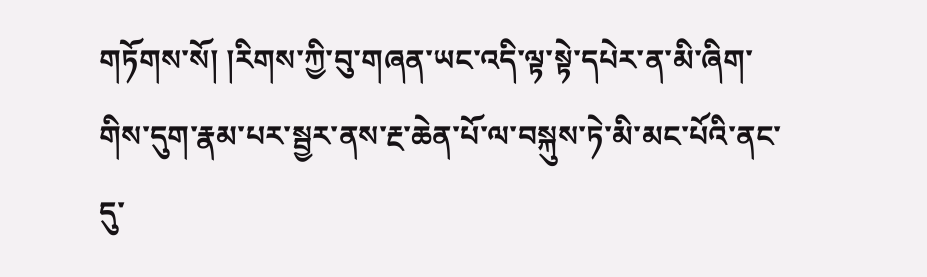གཏོགས་སོ། །རིགས་ཀྱི་བུ་གཞན་ཡང་འདི་ལྟ་སྟེ་དཔེར་ན་མི་ཞིག་གིས་དུག་རྣམ་པར་སྦྱར་ནས་རྔ་ཆེན་པོ་ལ་བསྐུས་ཏེ་མི་མང་པོའི་ནང་དུ་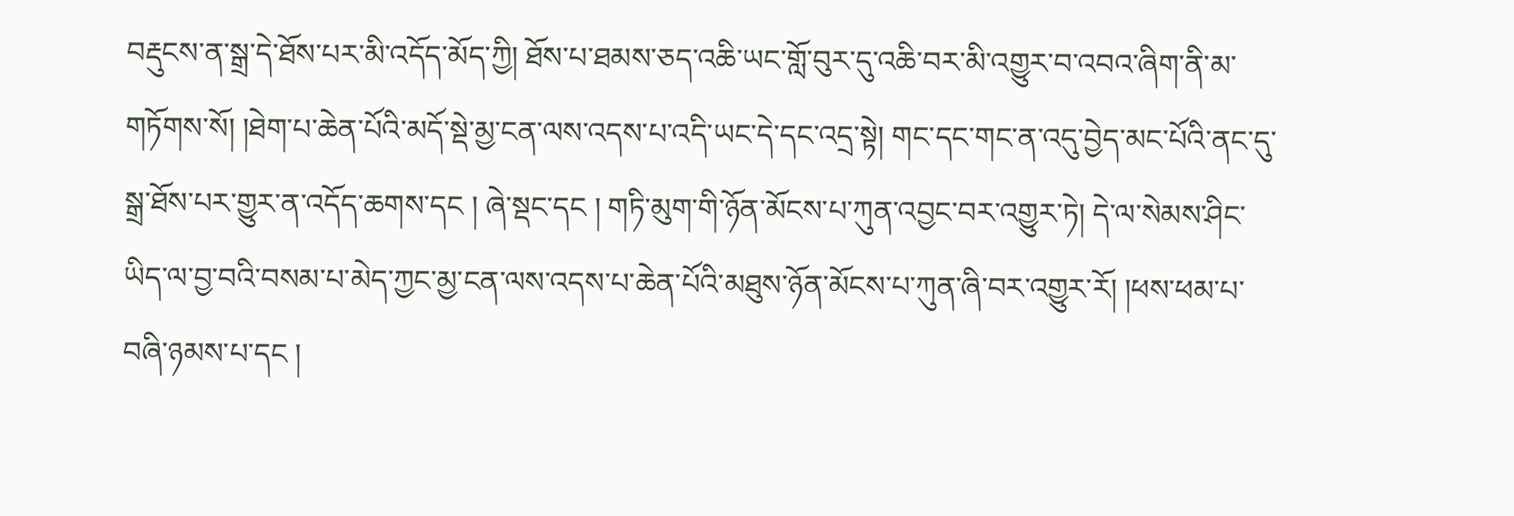བརྡུངས་ན་སྒྲ་དེ་ཐོས་པར་མི་འདོད་མོད་ཀྱི། ཐོས་པ་ཐམས་ཅད་འཆི་ཡང་གློ་བུར་དུ་འཆི་བར་མི་འགྱུར་བ་འབའ་ཞིག་ནི་མ་གཏོགས་སོ། །ཐེག་པ་ཆེན་པོའི་མདོ་སྡེ་མྱ་ངན་ལས་འདས་པ་འདི་ཡང་དེ་དང་འདྲ་སྟེ། གང་དང་གང་ན་འདུ་བྱེད་མང་པོའི་ནང་དུ་སྒྲ་ཐོས་པར་གྱུར་ན་འདོད་ཆགས་དང ། ཞེ་སྡང་དང ། གཏི་མུག་གི་ཉོན་མོངས་པ་ཀུན་འབྱང་བར་འགྱུར་ཏེ། དེ་ལ་སེམས་ཤིང་ཡིད་ལ་བྱ་བའི་བསམ་པ་མེད་ཀྱང་མྱ་ངན་ལས་འདས་པ་ཆེན་པོའི་མཐུས་ཉོན་མོངས་པ་ཀུན་ཞི་བར་འགྱུར་རོ། །ཕས་ཕམ་པ་བཞི་ཉམས་པ་དང །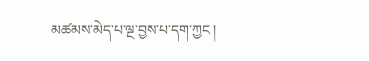མཚམས་མེད་པ་ལྔ་བྱས་པ་དག་ཀྱང །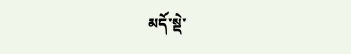མདོ་སྡེ་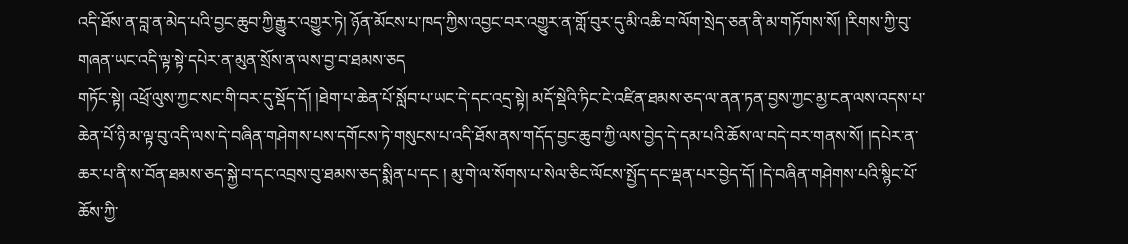འདི་ཐོས་ན་བླ་ན་མེད་པའི་བྱང་ཆུབ་ཀྱི་རྒྱུར་འགྱུར་ཏེ། ཉོན་མོངས་པ་ཁད་ཀྱིས་འབྱང་བར་འགྱུར་ན་གློ་བུར་དུ་མི་འཆི་བ་ལོག་སྲེད་ཅན་ནི་མ་གཏོགས་སོ། །རིགས་ཀྱི་བུ་གཞན་ཡང་འདི་ལྟ་སྟེ་དཔེར་ན་མུན་སྲོས་ན་ལས་བྱ་བ་ཐམས་ཅད
གཏོང་སྟེ། འཕྲོ་ལུས་ཀྱང་སང་གི་བར་དུ་སྡོད་དོ། །ཐེག་པ་ཆེན་པོ་སློབ་པ་ཡང་དེ་དང་འདྲ་སྟེ། མདོ་སྡེའི་ཏིང་ངེ་འཛིན་ཐམས་ཅད་ལ་ནན་ཏན་བྱས་ཀྱང་མྱ་ངན་ལས་འདས་པ་ཆེན་པོ་ཉི་མ་ལྟ་བུ་འདི་ལས་དེ་བཞིན་གཤེགས་པས་དགོངས་ཏེ་གསུངས་པ་འདི་ཐོས་ནས་གདོད་བྱང་ཆུབ་ཀྱི་ལས་བྱེད་དེ་དམ་པའི་ཆོས་ལ་བདེ་བར་གནས་སོ། །དཔེར་ན་ཆར་པ་ནི་ས་བོན་ཐམས་ཅད་སྐྱེ་བ་དང་འབྲས་བུ་ཐམས་ཅད་སྨིན་པ་དང ། མུ་གེ་ལ་སོགས་པ་སེལ་ཅིང་ལོངས་སྤྱོད་དང་ལྡན་པར་བྱེད་དོ། །དེ་བཞིན་གཤེགས་པའི་སྙིང་པོ་ཆོས་ཀྱི་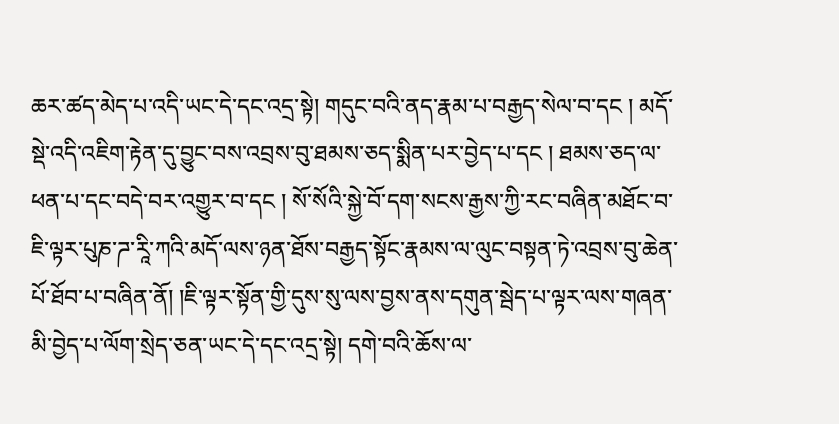ཆར་ཚད་མེད་པ་འདི་ཡང་དེ་དང་འདྲ་སྟེ། གདུང་བའི་ནད་རྣམ་པ་བརྒྱད་སེལ་བ་དང ། མདོ་སྡེ་འདི་འཇིག་རྟེན་དུ་བྱུང་བས་འབྲས་བུ་ཐམས་ཅད་སྨིན་པར་བྱེད་པ་དང ། ཐམས་ཅད་ལ་ཕན་པ་དང་བདེ་བར་འགྱུར་བ་དང ། སོ་སོའི་སྐྱེ་བོ་དག་སངས་རྒྱས་ཀྱི་རང་བཞིན་མཐོང་བ་ཇི་ལྟར་པུཎ་ཌ་རཱི་ཀའི་མདོ་ལས་ཉན་ཐོས་བརྒྱད་སྟོང་རྣམས་ལ་ལུང་བསྟན་ཏེ་འབྲས་བུ་ཆེན་པོ་ཐོབ་པ་བཞིན་ནོ། །ཇི་ལྟར་སྟོན་གྱི་དུས་སུ་ལས་བྱས་ནས་དགུན་སྦེད་པ་ལྟར་ལས་གཞན་མི་བྱེད་པ་ལོག་སྲེད་ཅན་ཡང་དེ་དང་འདྲ་སྟེ། དགེ་བའི་ཆོས་ལ་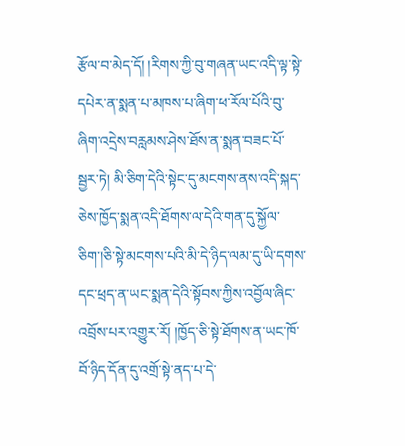རྩོལ་བ་མེད་དོ། །རིགས་ཀྱི་བུ་གཞན་ཡང་འདི་ལྟ་སྟེ་དཔེར་ན་སྨན་པ་མཁས་པ་ཞིག་ཕ་རོལ་པོའི་བུ་ཞིག་འདྲེས་བརླམས་ཤེས་ཐོས་ན་སྨན་བཟང་པོ་སྦྱར་ཏེ། མི་ཅིག་དེའི་སྟེང་དུ་མངགས་ནས་འདི་སྐད་ཅེས་ཁྱོད་སྨན་འདི་ཐོགས་ལ་དེའི་གན་དུ་སྐྱོལ་ཅིག་།ཅི་སྟེ་མངགས་པའི་མི་དེ་ཉིད་ལམ་དུ་ཡི་དགས་དང་ཕྲད་ན་ཡང་སྨན་དེའི་སྟོབས་ཀྱིས་འབྱོལ་ཞིང་འབྲོས་པར་འགྱུར་རོ། །ཁྱོད་ཅི་སྟེ་ཐོགས་ན་ཡང་ཁོ་བོ་ཉིད་དོན་དུ་འགྲོ་སྟེ་ནད་པ་དེ་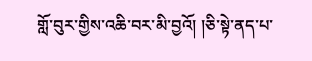གློ་བུར་གྱིས་འཆི་བར་མི་བྱའོ། །ཅི་སྟེ་ནད་པ་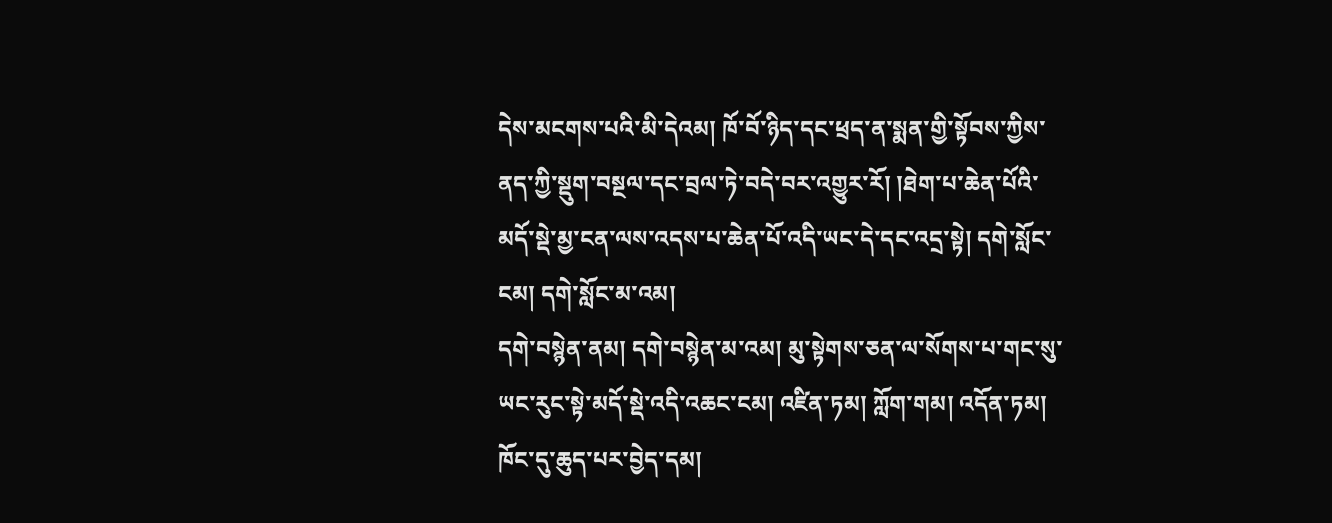དེས་མངགས་པའི་མི་དེའམ། ཁོ་བོ་ཉིད་དང་ཕྲད་ན་སྨན་གྱི་སྟོབས་ཀྱིས་ནད་ཀྱི་སྡུག་བསྔལ་དང་བྲལ་ཏེ་བདེ་བར་འགྱུར་རོ། །ཐེག་པ་ཆེན་པོའི་མདོ་སྡེ་མྱ་ངན་ལས་འདས་པ་ཆེན་པོ་འདི་ཡང་དེ་དང་འདྲ་སྟེ། དགེ་སློང་ངམ། དགེ་སློང་མ་འམ།
དགེ་བསྙེན་ནམ། དགེ་བསྙེན་མ་འམ། མུ་སྟེགས་ཅན་ལ་སོགས་པ་གང་སུ་ཡང་རུང་སྟེ་མདོ་སྡེ་འདི་འཆང་ངམ། འཛིན་ཏམ། ཀློག་གམ། འདོན་ཏམ། ཁོང་དུ་ཆུད་པར་བྱེད་དམ།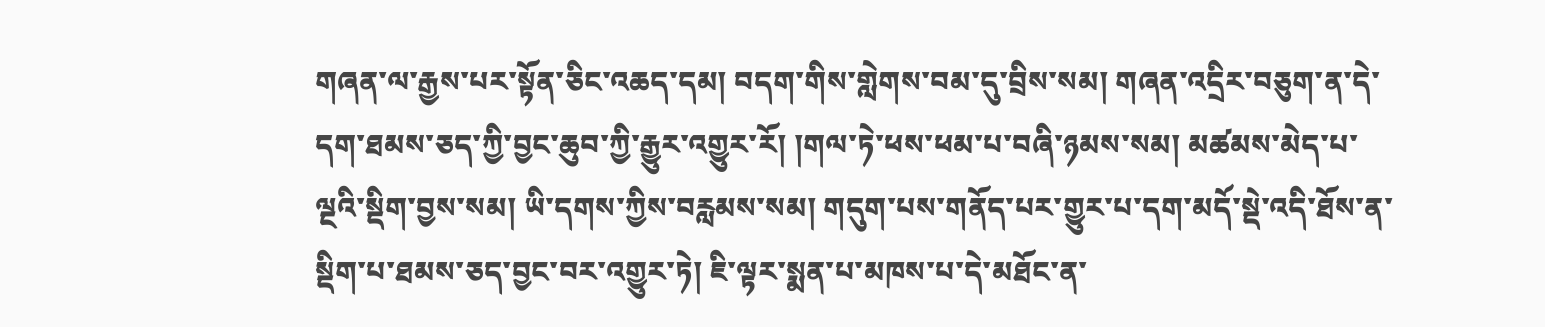གཞན་ལ་རྒྱས་པར་སྟོན་ཅིང་འཆད་དམ། བདག་གིས་གླེགས་བམ་དུ་བྲིས་སམ། གཞན་འདྲིར་བཅུག་ན་དེ་དག་ཐམས་ཅད་ཀྱི་བྱང་ཆུབ་ཀྱི་རྒྱུར་འགྱུར་རོ། །གལ་ཏེ་ཕས་ཕམ་པ་བཞི་ཉམས་སམ། མཚམས་མེད་པ་ལྔའི་སྡིག་བྱས་སམ། ཡི་དགས་ཀྱིས་བརླམས་སམ། གདུག་པས་གནོད་པར་གྱུར་པ་དག་མདོ་སྡེ་འདི་ཐོས་ན་སྡིག་པ་ཐམས་ཅད་བྱང་བར་འགྱུར་ཏེ། ཇི་ལྟར་སྨན་པ་མཁས་པ་དེ་མཐོང་ན་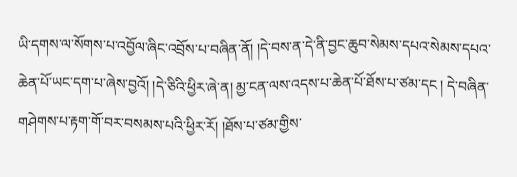ཡི་དགས་ལ་སོགས་པ་འབྱོལ་ཞིང་འབྲོས་པ་བཞིན་ནོ། །དེ་བས་ན་དེ་ནི་བྱང་ཆུབ་སེམས་དཔའ་སེམས་དཔའ་ཆེན་པོ་ཡང་དག་པ་ཞེས་བྱའོ། །དེ་ཅིའི་ཕྱིར་ཞེ་ན། མྱ་ངན་ལས་འདས་པ་ཆེན་པོ་ཐོས་པ་ཙམ་དང ། དེ་བཞིན་གཤེགས་པ་རྟག་གོ་བར་བསམས་པའི་ཕྱིར་རོ། །ཐོས་པ་ཙམ་གྱིས་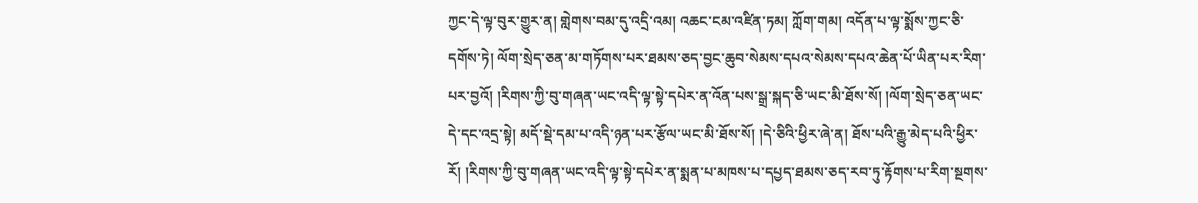ཀྱང་དེ་ལྟ་བུར་གྱུར་ན། གླེགས་བམ་དུ་འདྲི་འམ། འཆང་ངམ་འཛིན་ཏམ། ཀློག་གམ། འདོན་པ་ལྟ་སྨོས་ཀྱང་ཅི་དགོས་ཏེ། ལོག་སྲེད་ཅན་མ་གཏོགས་པར་ཐམས་ཅད་བྱང་ཆུབ་སེམས་དཔའ་སེམས་དཔའ་ཆེན་པོ་ཡིན་པར་རིག་པར་བྱའོ། །རིགས་ཀྱི་བུ་གཞན་ཡང་འདི་ལྟ་སྟེ་དཔེར་ན་འོན་པས་སྒྲ་སྐད་ཅི་ཡང་མི་ཐོས་སོ། །ལོག་སྲེད་ཅན་ཡང་དེ་དང་འདྲ་སྟེ། མདོ་སྡེ་དམ་པ་འདི་ཉན་པར་རྩོལ་ཡང་མི་ཐོས་སོ། །དེ་ཅིའི་ཕྱིར་ཞེ་ན། ཐོས་པའི་རྒྱུ་མེད་པའི་ཕྱིར་རོ། །རིགས་ཀྱི་བུ་གཞན་ཡང་འདི་ལྟ་སྟེ་དཔེར་ན་སྨན་པ་མཁས་པ་དཔྱད་ཐམས་ཅད་རབ་ཏུ་རྟོགས་པ་རིག་སྔགས་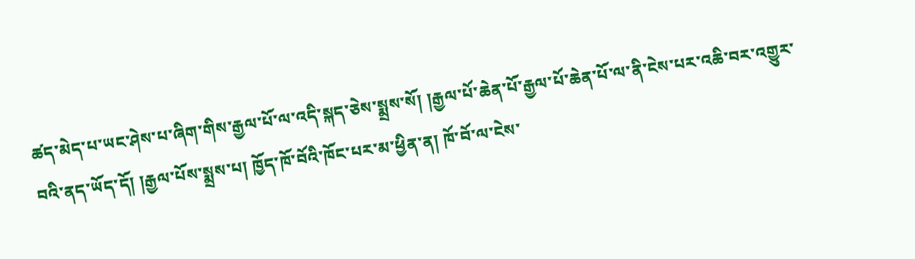ཚད་མེད་པ་ཡང་ཤེས་པ་ཞིག་གིས་རྒྱལ་པོ་ལ་འདི་སྐད་ཅེས་སྨྲས་སོ། །རྒྱལ་པོ་ཆེན་པོ་རྒྱལ་པོ་ཆེན་པོ་ལ་ནི་ངེས་པར་འཆི་བར་འགྱུར་བའི་ནད་ཡོད་དོ། །རྒྱལ་པོས་སྨྲས་པ། ཁྱོད་ཁོ་བོའི་ཁོང་པར་མ་ཕྱིན་ན། ཁོ་བོ་ལ་ངེས་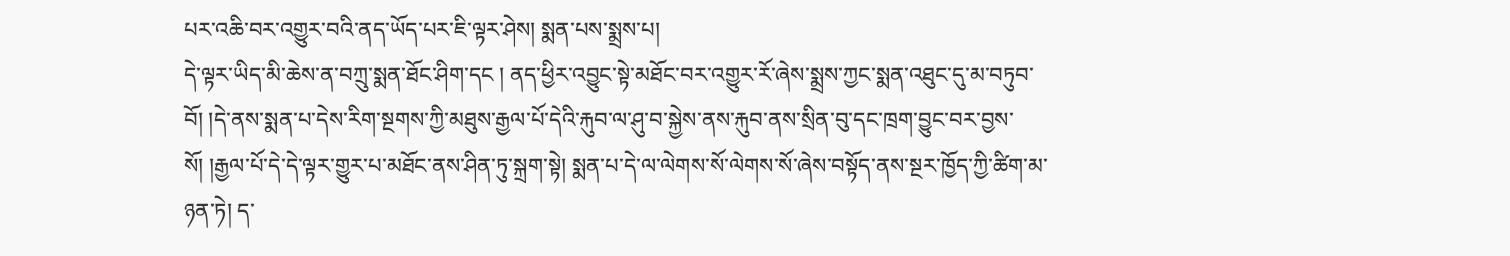པར་འཆི་བར་འགྱུར་བའི་ནད་ཡོད་པར་ཇི་ལྟར་ཤེས། སྨན་པས་སྨྲས་པ།
དེ་ལྟར་ཡིད་མི་ཆེས་ན་བཀྲུ་སྨན་ཐོང་ཤིག་དང ། ནད་ཕྱིར་འབྱུང་སྟེ་མཐོང་བར་འགྱུར་རོ་ཞེས་སྨྲས་ཀྱང་སྨན་འཐུང་དུ་མ་བཏུབ་བོ། །དེ་ནས་སྨན་པ་དེས་རིག་སྔགས་ཀྱི་མཐུས་རྒྱལ་པོ་དེའི་རྐུབ་ལ་ཤུ་བ་སྐྱེས་ནས་རྐུབ་ནས་སྲིན་བུ་དང་ཁྲག་བྱུང་བར་བྱས་སོ། །རྒྱལ་པོ་དེ་དེ་ལྟར་གྱུར་པ་མཐོང་ནས་ཤིན་ཏུ་སྐྲག་སྟེ། སྨན་པ་དེ་ལ་ལེགས་སོ་ལེགས་སོ་ཞེས་བསྟོད་ནས་སྔར་ཁྱོད་ཀྱི་ཚིག་མ་ཉན་ཏེ། ད་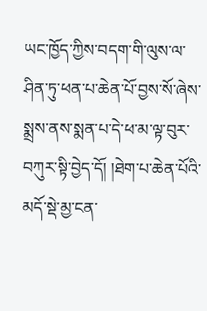ཡང་ཁྱོད་ཀྱིས་བདག་གི་ལུས་ལ་ཤིན་ཏུ་ཕན་པ་ཆེན་པོ་བྱས་སོ་ཞེས་སྨྲས་ནས་སྨན་པ་དེ་ཕ་མ་ལྟ་བུར་བཀུར་སྟི་བྱེད་དོ། །ཐེག་པ་ཆེན་པོའི་མདོ་སྡེ་མྱ་ངན་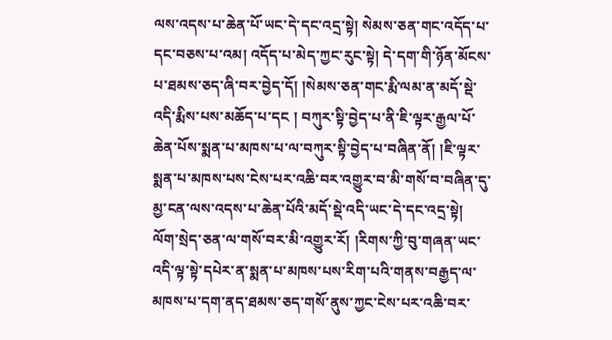ལས་འདས་པ་ཆེན་པོ་ཡང་དེ་དང་འདྲ་སྟེ། སེམས་ཅན་གང་འདོད་པ་དང་བཅས་པ་འམ། འདོད་པ་མེད་ཀྱང་རུང་སྟེ། དེ་དག་གི་ཉོན་མོངས་པ་ཐམས་ཅད་ཞི་བར་བྱེད་དོ། །སེམས་ཅན་གང་རྨི་ལམ་ན་མདོ་སྡེ་འདི་རྨིས་པས་མཆོད་པ་དང ། བཀུར་སྟི་བྱེད་པ་ནི་ཇི་ལྟར་རྒྱལ་པོ་ཆེན་པོས་སྨན་པ་མཁས་པ་ལ་བཀུར་སྟི་བྱེད་པ་བཞིན་ནོ། །ཇི་ལྟར་སྨན་པ་མཁས་པས་ངེས་པར་འཆི་བར་འགྱུར་བ་མི་གསོ་བ་བཞིན་དུ་མྱ་ངན་ལས་འདས་པ་ཆེན་པོའི་མདོ་སྡེ་འདི་ཡང་དེ་དང་འདྲ་སྟེ། ལོག་སྲེད་ཅན་ལ་གསོ་བར་མི་འགྱུར་རོ། །རིགས་ཀྱི་བུ་གཞན་ཡང་འདི་ལྟ་སྟེ་དཔེར་ན་སྨན་པ་མཁས་པས་རིག་པའི་གནས་བརྒྱད་ལ་མཁས་པ་དག་ནད་ཐམས་ཅད་གསོ་ནུས་ཀྱང་ངེས་པར་འཆི་བར་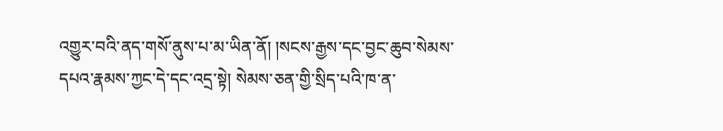འགྱུར་བའི་ནད་གསོ་ནུས་པ་མ་ཡིན་ནོ། །སངས་རྒྱས་དང་བྱང་ཆུབ་སེམས་དཔའ་རྣམས་ཀྱང་དེ་དང་འདྲ་སྟེ། སེམས་ཅན་གྱི་སྲིད་པའི་ཁ་ན་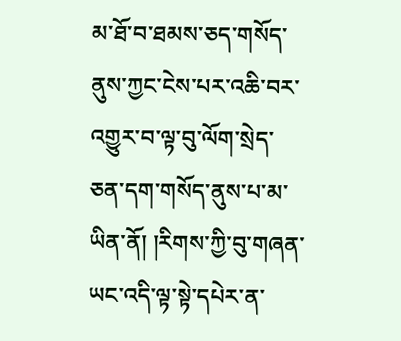མ་ཐོ་བ་ཐམས་ཅད་གསོད་ནུས་ཀྱང་ངེས་པར་འཆི་བར་འགྱུར་བ་ལྟ་བུ་ལོག་སྲེད་ཅན་དག་གསོད་ནུས་པ་མ་ཡིན་ནོ། །རིགས་ཀྱི་བུ་གཞན་ཡང་འདི་ལྟ་སྟེ་དཔེར་ན་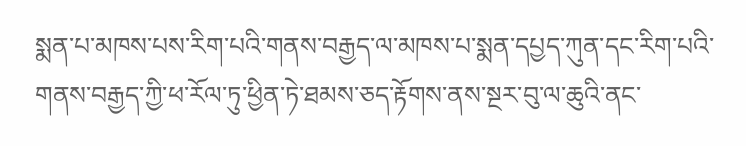སྨན་པ་མཁས་པས་རིག་པའི་གནས་བརྒྱད་ལ་མཁས་པ་སྨན་དཔྱད་ཀུན་དང་རིག་པའི་གནས་བརྒྱད་ཀྱི་ཕ་རོལ་ཏུ་ཕྱིན་ཏེ་ཐམས་ཅད་རྟོགས་ནས་སྔར་བུ་ལ་ཆུའི་ནང་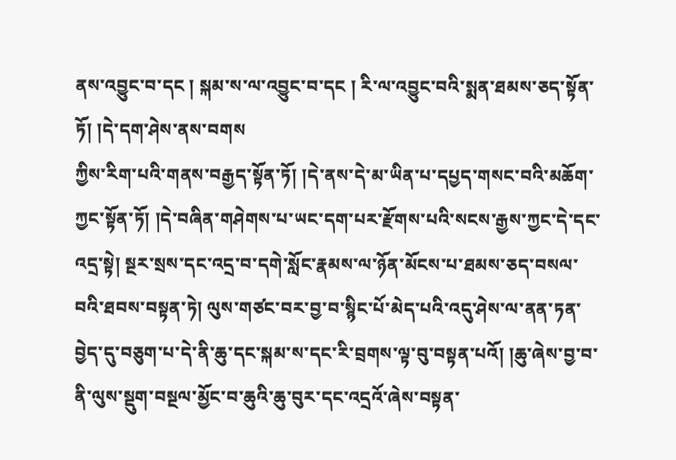ནས་འབྱུང་བ་དང ། སྐམ་ས་ལ་འབྱུང་བ་དང ། རི་ལ་འབྱུང་བའི་སྨན་ཐམས་ཅད་སྟོན་ཏོ། །དེ་དག་ཤེས་ནས་བགས
ཀྱིས་རིག་པའི་གནས་བརྒྱད་སྟོན་ཏོ། །དེ་ནས་དེ་མ་ཡིན་པ་དཔྱད་གསང་བའི་མཆོག་ཀྱང་སྟོན་ཏོ། །དེ་བཞིན་གཤེགས་པ་ཡང་དག་པར་རྫོགས་པའི་སངས་རྒྱས་ཀྱང་དེ་དང་འདྲ་སྟེ། སྔར་སྲས་དང་འདྲ་བ་དགེ་སློང་རྣམས་ལ་ཉོན་མོངས་པ་ཐམས་ཅད་བསལ་བའི་ཐབས་བསྟན་ཏེ། ལུས་གཙང་བར་བྱ་བ་སྙིང་པོ་མེད་པའི་འདུ་ཤེས་ལ་ནན་ཏན་བྱེད་དུ་བཅུག་པ་དེ་ནི་ཆུ་དང་སྐམ་ས་དང་རི་བྲགས་ལྟ་བུ་བསྟན་པའོ། །ཆུ་ཞེས་བྱ་བ་ནི་ལུས་སྡུག་བསྔལ་མྱོང་བ་ཆུའི་ཆུ་བུར་དང་འདྲའོ་ཞེས་བསྟན་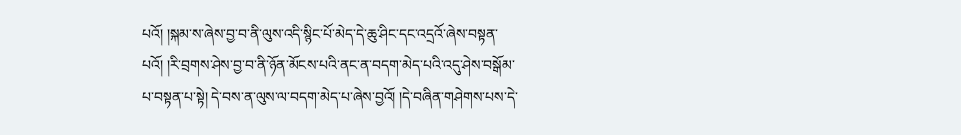པའོ། །སྐམ་ས་ཞེས་བྱ་བ་ནི་ལུས་འདི་སྙིང་པོ་མེད་དེ་ཆུ་ཤིང་དང་འདྲའོ་ཞེས་བསྟན་པའོ། །རི་བྲགས་ཤེས་བྱ་བ་ནི་ཉོན་མོངས་པའི་ནང་ན་བདག་མེད་པའི་འདུ་ཤེས་བསྒོམ་པ་བསྟན་པ་སྟེ། དེ་བས་ན་ལུས་ལ་བདག་མེད་པ་ཞེས་བྱའོ། །དེ་བཞིན་གཤེགས་པས་དེ་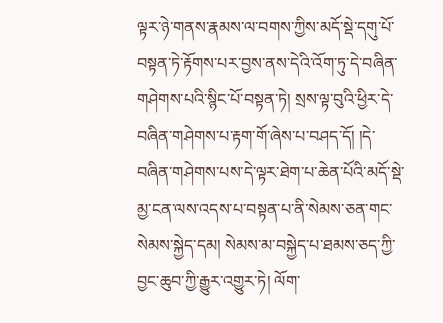ལྟར་ཉེ་གནས་རྣམས་ལ་བགས་ཀྱིས་མདོ་སྡེ་དགུ་པོ་བསྟན་ཏེ་རྟོགས་པར་བྱས་ནས་དེའི་འོག་ཏུ་དེ་བཞིན་གཤེགས་པའི་སྙིང་པོ་བསྟན་ཏེ། སྲས་ལྟ་བུའི་ཕྱིར་དེ་བཞིན་གཤེགས་པ་རྟག་གོ་ཞེས་པ་བཤད་དོ། །དེ་བཞིན་གཤེགས་པས་དེ་ལྟར་ཐེག་པ་ཆེན་པོའི་མདོ་སྡེ་མྱ་ངན་ལས་འདས་པ་བསྟན་པ་ནི་སེམས་ཅན་གང་སེམས་སྐྱེད་དམ། སེམས་མ་བསྐྱེད་པ་ཐམས་ཅད་ཀྱི་བྱང་ཆུབ་ཀྱི་རྒྱུར་འགྱུར་ཏེ། ལོག་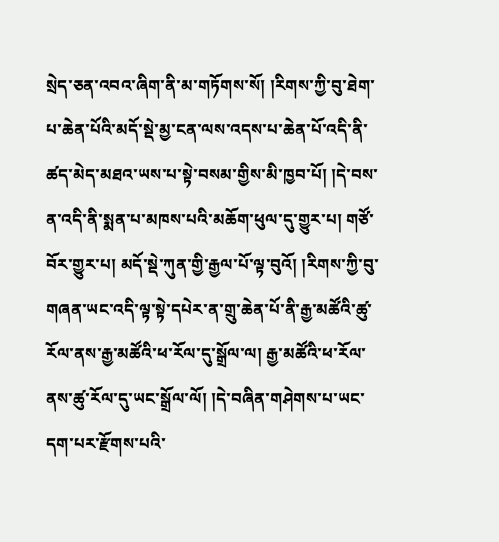སྲེད་ཅན་འབའ་ཞིག་ནི་མ་གཏོགས་སོ། །རིགས་ཀྱི་བུ་ཐེག་པ་ཆེན་པོའི་མདོ་སྡེ་མྱ་ངན་ལས་འདས་པ་ཆེན་པོ་འདི་ནི་ཚད་མེད་མཐའ་ཡས་པ་སྟེ་བསམ་གྱིས་མི་ཁྱབ་པོ། །དེ་བས་ན་འདི་ནི་སྨན་པ་མཁས་པའི་མཆོག་ཕུལ་དུ་གྱུར་པ། གཙོ་བོར་གྱུར་པ། མདོ་སྡེ་ཀུན་གྱི་རྒྱལ་པོ་ལྟ་བུའོ། །རིགས་ཀྱི་བུ་གཞན་ཡང་འདི་ལྟ་སྟེ་དཔེར་ན་གྲུ་ཆེན་པོ་ནི་རྒྱ་མཚོའི་ཚུ་རོལ་ནས་རྒྱ་མཚོའི་ཕ་རོལ་དུ་སྒྲོལ་ལ། རྒྱ་མཚོའི་ཕ་རོལ་ནས་ཚུ་རོལ་དུ་ཡང་སྒྲོལ་ལོ། །དེ་བཞིན་གཤེགས་པ་ཡང་དག་པར་རྫོགས་པའི་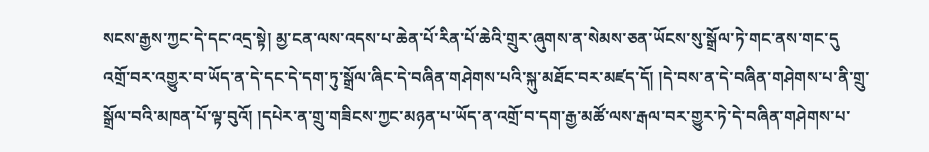སངས་རྒྱས་ཀྱང་དེ་དང་འདྲ་སྟེ། མྱ་ངན་ལས་འདས་པ་ཆེན་པོ་རིན་པོ་ཆེའི་གྲུར་ཞུགས་ན་སེམས་ཅན་ཡོངས་སུ་སྒྲོལ་ཏེ་གང་ནས་གང་དུ
འགྲོ་བར་འགྱུར་བ་ཡོད་ན་དེ་དང་དེ་དག་ཏུ་སྒྲོལ་ཞིང་དེ་བཞིན་གཤེགས་པའི་སྐུ་མཐོང་བར་མཛད་དོ། །དེ་བས་ན་དེ་བཞིན་གཤེགས་པ་ནི་གྲུ་སྒྲོལ་བའི་མཁན་པོ་ལྟ་བུའོ། །དཔེར་ན་གྲུ་གཟིངས་ཀྱང་མཉན་པ་ཡོད་ན་འགྲོ་བ་དག་རྒྱ་མཚོ་ལས་རྒལ་བར་གྱུར་ཏེ་དེ་བཞིན་གཤེགས་པ་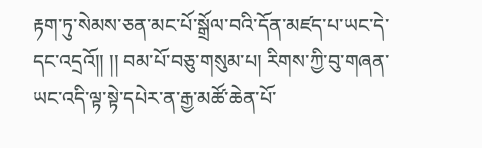རྟག་ཏུ་སེམས་ཅན་མང་པོ་སྒྲོལ་བའི་དོན་མཛད་པ་ཡང་དེ་དང་འདྲའོ།། །། བམ་པོ་བཅུ་གསུམ་པ། རིགས་ཀྱི་བུ་གཞན་ཡང་འདི་ལྟ་སྟེ་དཔེར་ན་རྒྱ་མཚོ་ཆེན་པོ་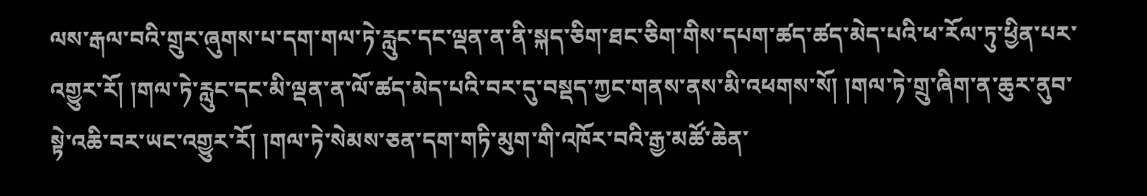ལས་རྒལ་བའི་གྲུར་ཞུགས་པ་དག་གལ་ཏེ་རླུང་དང་ལྡན་ན་ནི་སྐད་ཅིག་ཐང་ཅིག་གིས་དཔག་ཚད་ཚད་མེད་པའི་ཕ་རོལ་ཏུ་ཕྱིན་པར་འགྱུར་རོ། །གལ་ཏེ་རླུང་དང་མི་ལྡན་ན་ལོ་ཚད་མེད་པའི་བར་དུ་བསྡད་ཀྱང་གནས་ནས་མི་འཕགས་སོ། །གལ་ཏེ་གྲུ་ཞིག་ན་ཆུར་ནུབ་སྟེ་འཆི་བར་ཡང་འགྱུར་རོ། །གལ་ཏེ་སེམས་ཅན་དག་གཏི་མུག་གི་འཁོར་བའི་རྒྱ་མཚོ་ཆེན་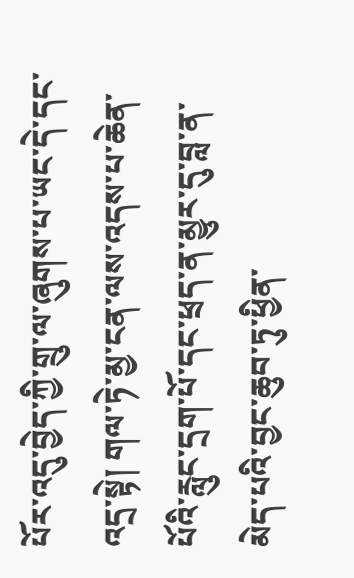པོར་འདུ་བྱེད་ཀྱི་གྲུ་ལ་ཞུགས་པ་ཡང་དེ་དང་འདྲ་སྟེ། གལ་ཏེ་མྱ་ངན་ལས་འདས་པ་ཆེན་པོའི་རླུང་དྲག་པོ་དང་ཕྲད་ན་མྱུར་དུ་བླ་ན་མེད་པའི་བྱང་ཆུབ་ཏུ་ཕྱིན་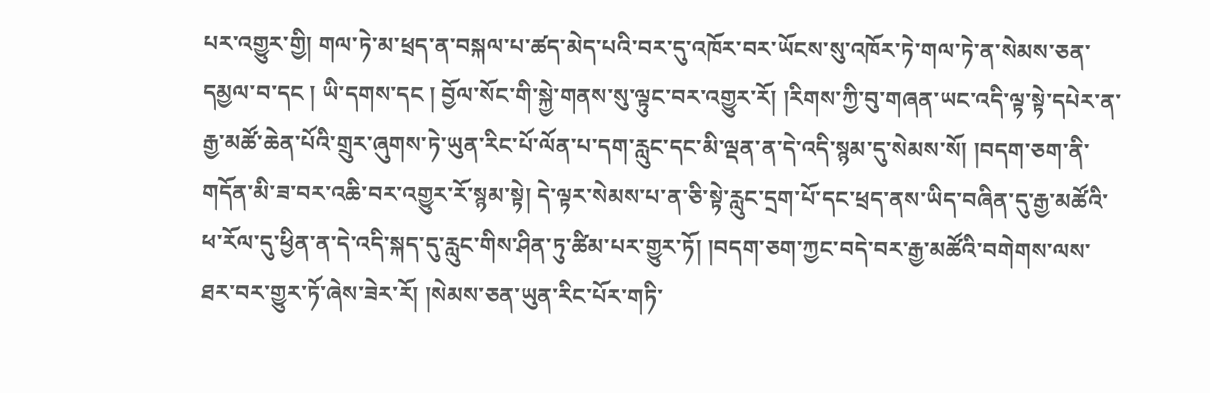པར་འགྱུར་གྱི། གལ་ཏེ་མ་ཕྲད་ན་བསྐལ་པ་ཚད་མེད་པའི་བར་དུ་འཁོར་བར་ཡོངས་སུ་འཁོར་ཏེ་གལ་ཏེ་ན་སེམས་ཅན་དམྱལ་བ་དང ། ཡི་དགས་དང ། བྱོལ་སོང་གི་སྐྱེ་གནས་སུ་ལྟུང་བར་འགྱུར་རོ། །རིགས་ཀྱི་བུ་གཞན་ཡང་འདི་ལྟ་སྟེ་དཔེར་ན་རྒྱ་མཚོ་ཆེན་པོའི་གྲུར་ཞུགས་ཏེ་ཡུན་རིང་པོ་ལོན་པ་དག་རླུང་དང་མི་ལྡན་ན་དེ་འདི་སྙམ་དུ་སེམས་སོ། །བདག་ཅག་ནི་གདོན་མི་ཟ་བར་འཆི་བར་འགྱུར་རོ་སྙམ་སྟེ། དེ་ལྟར་སེམས་པ་ན་ཅི་སྟེ་རླུང་དྲག་པོ་དང་ཕྲད་ནས་ཡིད་བཞིན་དུ་རྒྱ་མཚོའི་ཕ་རོལ་དུ་ཕྱིན་ན་དེ་འདི་སྐད་དུ་རླུང་གིས་ཤིན་ཏུ་ཚིམ་པར་གྱུར་ཏོ། །བདག་ཅག་ཀྱང་བདེ་བར་རྒྱ་མཚོའི་བགེགས་ལས་ཐར་བར་གྱུར་ཏོ་ཞེས་ཟེར་རོ། །སེམས་ཅན་ཡུན་རིང་པོར་གཏི་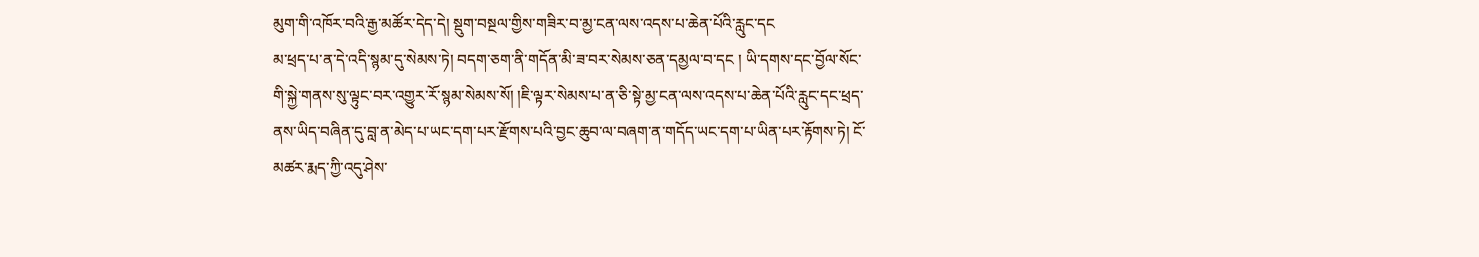མུག་གི་འཁོར་བའི་རྒྱ་མཚོར་དེད་དེ། སྡུག་བསྔལ་གྱིས་གཟིར་བ་མྱ་ངན་ལས་འདས་པ་ཆེན་པོའི་རླུང་དང
མ་ཕྲད་པ་ན་དེ་འདི་སྙམ་དུ་སེམས་ཏེ། བདག་ཅག་ནི་གདོན་མི་ཟ་བར་སེམས་ཅན་དམྱལ་བ་དང ། ཡི་དགས་དང་བྱོལ་སོང་གི་སྐྱེ་གནས་སུ་ལྟུང་བར་འགྱུར་རོ་སྙམ་སེམས་སོ། །ཇི་ལྟར་སེམས་པ་ན་ཅི་སྟེ་མྱ་ངན་ལས་འདས་པ་ཆེན་པོའི་རླུང་དང་ཕྲད་ནས་ཡིད་བཞིན་དུ་བླ་ན་མེད་པ་ཡང་དག་པར་རྫོགས་པའི་བྱང་ཆུབ་ལ་བཞག་ན་གདོད་ཡང་དག་པ་ཡིན་པར་རྟོགས་ཏེ། ངོ་མཚར་རྨད་ཀྱི་འདུ་ཤེས་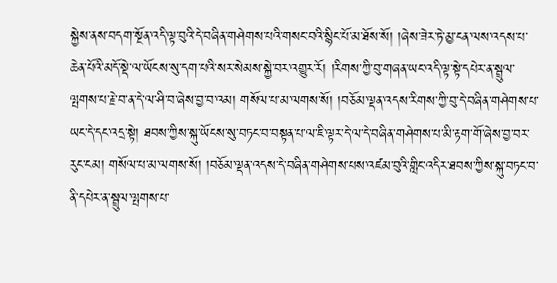སྐྱེས་ནས་བདག་སྔོན་འདི་ལྟ་བུའི་དེ་བཞིན་གཤེགས་པའི་གསང་བའི་སྙིང་པོ་མ་ཐོས་སོ། །ཞེས་ཟེར་ཏེ་མྱ་ངན་ལས་འདས་པ་ཆེན་པོའི་མདོ་སྡེ་ལ་ཡོངས་སུ་དག་པའི་སར་སེམས་སྐྱེ་བར་འགྱུར་རོ། །རིགས་ཀྱི་བུ་གཞན་ཡང་འདི་ལྟ་སྟེ་དཔེར་ན་སྦྲུལ་ལྤགས་པ་རྗེ་བ་ན་དེ་ལ་ཤི་བ་ཞེས་བྱ་བ་འམ། གསོལ་པ་མ་ལགས་སོ། །བཅོམ་ལྡན་འདས་རིགས་ཀྱི་བུ་དེ་བཞིན་གཤེགས་པ་ཡང་དེ་དང་འདྲ་སྟེ། ཐབས་ཀྱིས་སྐུ་ཡོངས་སུ་བཏང་བ་བསྟན་པ་ལ་ཇི་ལྟར་དེ་ལ་དེ་བཞིན་གཤེགས་པ་མི་རྟག་གོ་ཞེས་བྱ་བར་རུང་ངམ། གསོལ་པ་མ་ལགས་སོ། །བཅོམ་ལྡན་འདས་དེ་བཞིན་གཤེགས་པས་འཛམ་བུའི་གླིང་འདིར་ཐབས་ཀྱིས་སྐུ་བཏང་བ་ནི་དཔེར་ན་སྦྲུལ་ལྤགས་པ་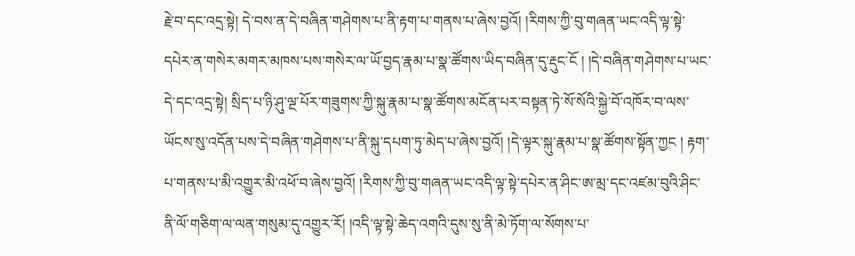རྗེ་བ་དང་འདྲ་སྟེ། དེ་བས་ན་དེ་བཞིན་གཤེགས་པ་ནི་རྟག་པ་གནས་པ་ཞེས་བྱའོ། །རིགས་ཀྱི་བུ་གཞན་ཡང་འདི་ལྟ་སྟེ་དཔེར་ན་གསེར་མགར་མཁས་པས་གསེར་ལ་ཡོ་བྱད་རྣམ་པ་སྣ་ཚོགས་ཡིད་བཞིན་དུ་རྡུང་ངོ ། །དེ་བཞིན་གཤེགས་པ་ཡང་དེ་དང་འདྲ་སྟེ། སྲིད་པ་ཉི་ཤུ་ལྔ་པོར་གཟུགས་ཀྱི་སྐུ་རྣམ་པ་སྣ་ཚོགས་མངོན་པར་བསྟན་ཏེ་སོ་སོའི་སྐྱེ་བོ་འཁོར་བ་ལས་ཡོངས་སུ་འདོན་པས་དེ་བཞིན་གཤེགས་པ་ནི་སྐུ་དཔག་ཏུ་མེད་པ་ཞེས་བྱའོ། །དེ་ལྟར་སྐུ་རྣམ་པ་སྣ་ཚོགས་སྟོན་ཀྱང ། རྟག་པ་གནས་པ་མི་འགྱུར་མི་འཕོ་བ་ཞེས་བྱའོ། །རིགས་ཀྱི་བུ་གཞན་ཡང་འདི་ལྟ་སྟེ་དཔེར་ན་ཤིང་ཨ་མྲ་དང་འཛམ་བུའི་ཤིང་ནི་ལོ་གཅིག་ལ་ལན་གསུམ་དུ་འགྱུར་རོ། །འདི་ལྟ་སྟེ་ཆེད་འགའི་དུས་སུ་ནི་མེ་ཏོག་ལ་སོགས་པ་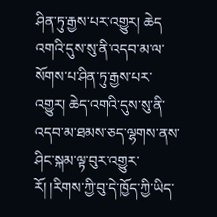ཤིན་ཏུ་རྒྱས་པར་འགྱུར། ཆེད
འགའི་དུས་སུ་ནི་འདབ་མ་ལ་སོགས་པ་ཤིན་ཏུ་རྒྱས་པར་འགྱུར། ཆེད་འགའི་དུས་སུ་ནི་འདབ་མ་ཐམས་ཅད་ལྷགས་ནས་ཤིང་སྐམ་ལྟ་བུར་འགྱུར་རོ། །རིགས་ཀྱི་བུ་དེ་ཁྱོད་ཀྱི་ཡིད་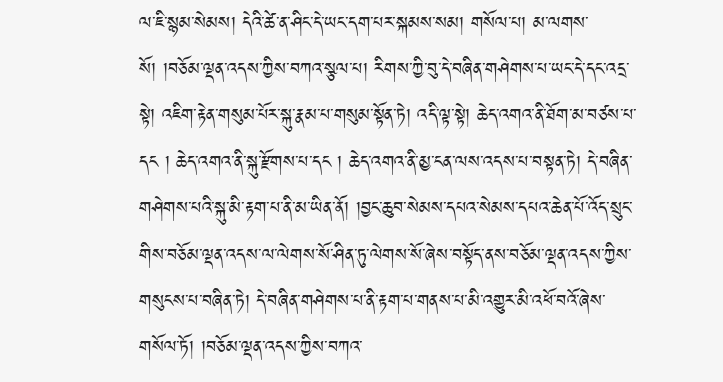ལ་ཇི་སྙམ་སེམས། དེའི་ཚེ་ན་ཤིང་དེ་ཡང་དག་པར་སྐམས་སམ། གསོལ་པ། མ་ལགས་སོ། །བཅོམ་ལྡན་འདས་ཀྱིས་བཀའ་སྩལ་པ། རིགས་ཀྱི་བུ་དེ་བཞིན་གཤེགས་པ་ཡང་དེ་དང་འདྲ་སྟེ། འཇིག་རྟེན་གསུམ་པོར་སྐུ་རྣམ་པ་གསུམ་སྟོན་ཏེ། འདི་ལྟ་སྟེ། ཆེད་འགའ་ནི་ཐོག་མ་བཙས་པ་དང ། ཆེད་འགའ་ནི་སྐུ་རྫོགས་པ་དང ། ཆེད་འགའ་ནི་མྱ་ངན་ལས་འདས་པ་བསྟན་ཏེ། དེ་བཞིན་གཤེགས་པའི་སྐུ་མི་རྟག་པ་ནི་མ་ཡིན་ནོ། །བྱང་ཆུབ་སེམས་དཔའ་སེམས་དཔའ་ཆེན་པོ་འོད་སྲུང་གིས་བཅོམ་ལྡན་འདས་ལ་ལེགས་སོ་ཤིན་ཏུ་ལེགས་སོ་ཞེས་བསྟོད་ནས་བཅོམ་ལྡན་འདས་ཀྱིས་གསུངས་པ་བཞིན་ཏེ། དེ་བཞིན་གཤེགས་པ་ནི་རྟག་པ་གནས་པ་མི་འགྱུར་མི་འཕོ་བའོ་ཞེས་གསོལ་ཏོ། །བཅོམ་ལྡན་འདས་ཀྱིས་བཀའ་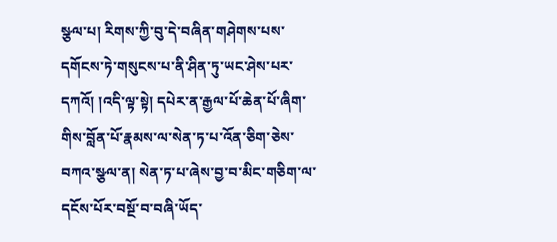སྩལ་པ། རིགས་ཀྱི་བུ་དེ་བཞིན་གཤེགས་པས་དགོངས་ཏེ་གསུངས་པ་ནི་ཤིན་ཏུ་ཡང་ཤེས་པར་དཀའོ། །འདི་ལྟ་སྟེ། དཔེར་ན་རྒྱལ་པོ་ཆེན་པོ་ཞིག་གིས་བློན་པོ་རྣམས་ལ་སེན་ཏ་པ་འོན་ཅིག་ཅེས་བཀའ་སྩལ་ན། སེན་ཏ་པ་ཞེས་བྱ་བ་མིང་གཅིག་ལ་དངོས་པོར་བསྔོ་བ་བཞི་ཡོད་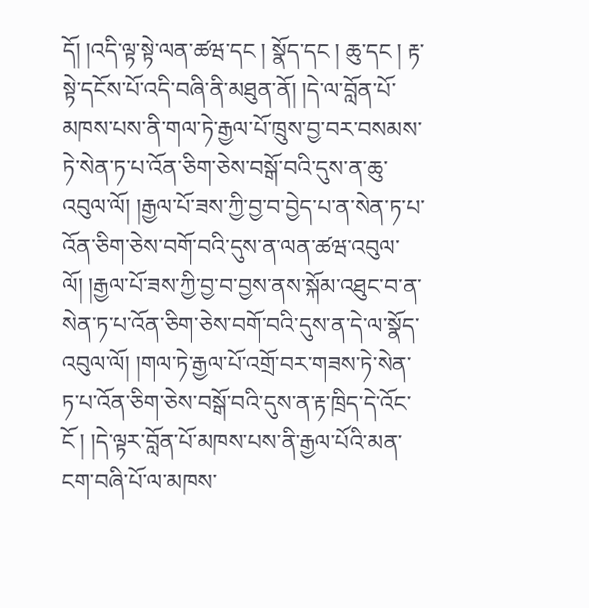དོ། །འདི་ལྟ་སྟེ་ལན་ཚཝ་དང ། སྣོད་དང ། ཆུ་དང ། རྟ་སྟེ་དངོས་པོ་འདི་བཞི་ནི་མཐུན་ནོ། །དེ་ལ་བློན་པོ་མཁས་པས་ནི་གལ་ཏེ་རྒྱལ་པོ་ཁྲུས་བྱ་བར་བསམས་ཏེ་སེན་ཏ་པ་འོན་ཅིག་ཅེས་བསྒོ་བའི་དུས་ན་ཆུ་འབུལ་ལོ། །རྒྱལ་པོ་ཟས་ཀྱི་བྱ་བ་བྱེད་པ་ན་སེན་ཏ་པ་འོན་ཅིག་ཅེས་བགོ་བའི་དུས་ན་ལན་ཚཝ་འབུལ་ལོ། །རྒྱལ་པོ་ཟས་ཀྱི་བྱ་བ་བྱས་ནས་སྐོམ་འཐུང་བ་ན་སེན་ཏ་པ་འོན་ཅིག་ཅེས་བགོ་བའི་དུས་ན་དེ་ལ་སྣོད་འབུལ་ལོ། །གལ་ཏེ་རྒྱལ་པོ་འགྲོ་བར་གཟས་ཏེ་སེན་ཏ་པ་འོན་ཅིག་ཅེས་བསྒོ་བའི་དུས་ན་རྟ་ཁྲིད་དེ་འོང་ངོ ། །དེ་ལྟར་བློན་པོ་མཁས་པས་ནི་རྒྱལ་པོའི་མན་ངག་བཞི་པོ་ལ་མཁས་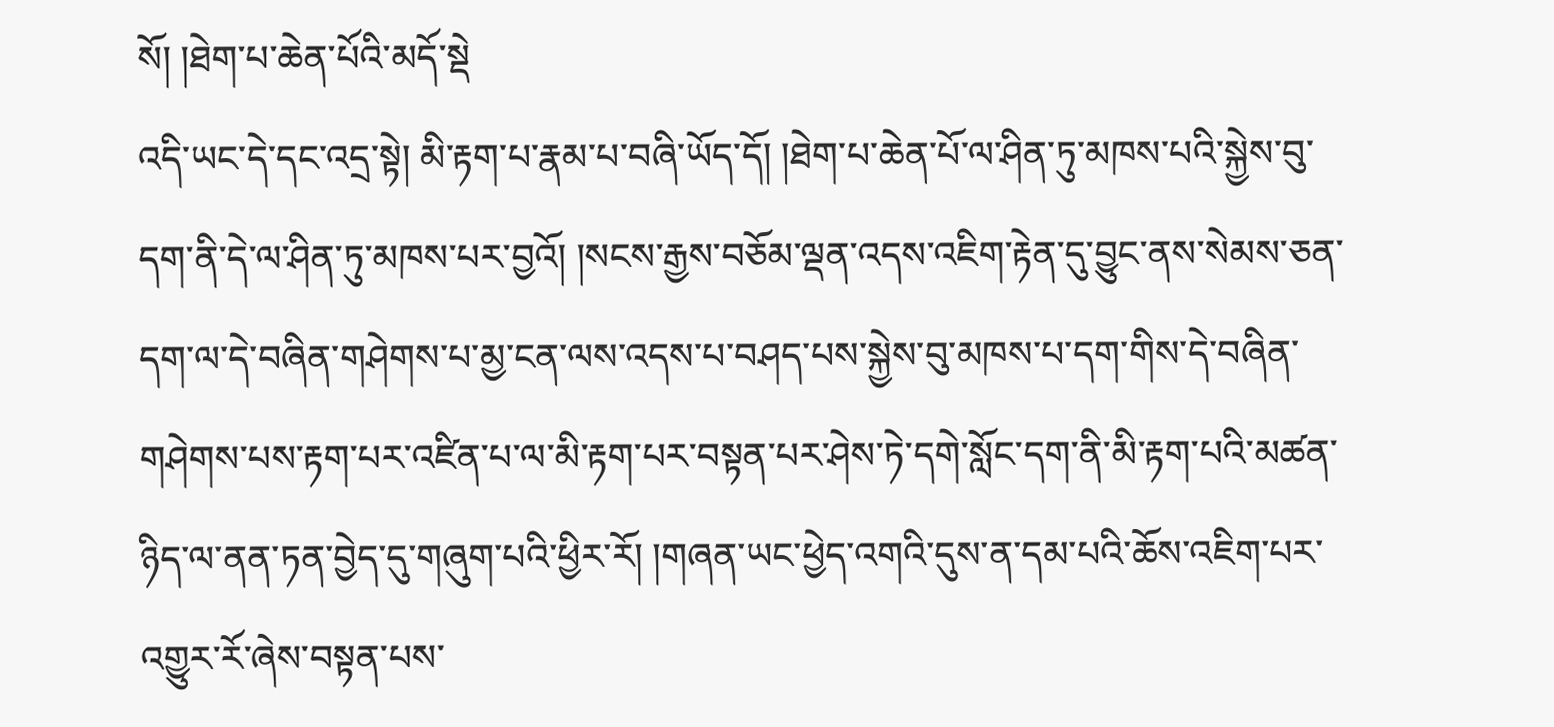སོ། །ཐེག་པ་ཆེན་པོའི་མདོ་སྡེ
འདི་ཡང་དེ་དང་འདྲ་སྟེ། མི་རྟག་པ་རྣམ་པ་བཞི་ཡོད་དོ། །ཐེག་པ་ཆེན་པོ་ལ་ཤིན་ཏུ་མཁས་པའི་སྐྱེས་བུ་དག་ནི་དེ་ལ་ཤིན་ཏུ་མཁས་པར་བྱའོ། །སངས་རྒྱས་བཅོམ་ལྡན་འདས་འཇིག་རྟེན་དུ་བྱུང་ནས་སེམས་ཅན་དག་ལ་དེ་བཞིན་གཤེགས་པ་མྱ་ངན་ལས་འདས་པ་བཤད་པས་སྐྱེས་བུ་མཁས་པ་དག་གིས་དེ་བཞིན་གཤེགས་པས་རྟག་པར་འཛིན་པ་ལ་མི་རྟག་པར་བསྟན་པར་ཤེས་ཏེ་དགེ་སློང་དག་ནི་མི་རྟག་པའི་མཚན་ཉིད་ལ་ནན་ཏན་བྱེད་དུ་གཞུག་པའི་ཕྱིར་རོ། །གཞན་ཡང་ཕྱེད་འགའི་དུས་ན་དམ་པའི་ཆོས་འཇིག་པར་འགྱུར་རོ་ཞེས་བསྟན་པས་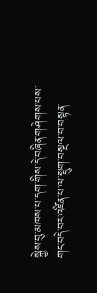སྐྱེས་བུ་མཁས་པ་དག་གིས་དེ་བཞིན་གཤེགས་པས་གང་བདེ་བར་འཛིན་པ་ལ་སྡུག་བསྔལ་བ་བསྟན་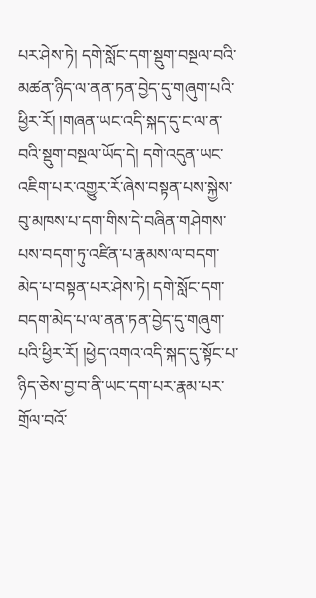པར་ཤེས་ཏེ། དགེ་སློང་དག་སྡུག་བསྔལ་བའི་མཚན་ཉིད་ལ་ནན་ཏན་བྱེད་དུ་གཞུག་པའི་ཕྱིར་རོ། །གཞན་ཡང་འདི་སྐད་དུ་ང་ལ་ན་བའི་སྡུག་བསྔལ་ཡོད་དེ། དགེ་འདུན་ཡང་འཇིག་པར་འགྱུར་རོ་ཞེས་བསྟན་པས་སྐྱེས་བུ་མཁས་པ་དག་གིས་དེ་བཞིན་གཤེགས་པས་བདག་ཏུ་འཛིན་པ་རྣམས་ལ་བདག་མེད་པ་བསྟན་པར་ཤེས་ཏེ། དགེ་སློང་དག་བདག་མེད་པ་ལ་ནན་ཏན་བྱེད་དུ་གཞུག་པའི་ཕྱིར་རོ། །ཕྱེད་འགའ་འདི་སྐད་དུ་སྟོང་པ་ཉིད་ཅེས་བྱ་བ་ནི་ཡང་དག་པར་རྣམ་པར་གྲོལ་བའོ་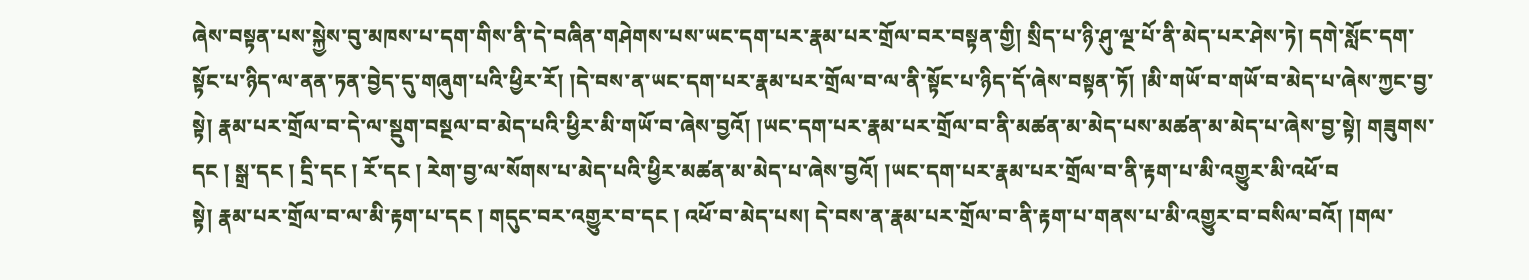ཞེས་བསྟན་པས་སྐྱེས་བུ་མཁས་པ་དག་གིས་ནི་དེ་བཞིན་གཤེགས་པས་ཡང་དག་པར་རྣམ་པར་གྲོལ་བར་བསྟན་གྱི། སྲིད་པ་ཉི་ཤུ་ལྔ་པོ་ནི་མེད་པར་ཤེས་ཏེ། དགེ་སློང་དག་སྟོང་པ་ཉིད་ལ་ནན་ཏན་བྱེད་དུ་གཞུག་པའི་ཕྱིར་རོ། །དེ་བས་ན་ཡང་དག་པར་རྣམ་པར་གྲོལ་བ་ལ་ནི་སྟོང་པ་ཉིད་དོ་ཞེས་བསྟན་ཏོ། །མི་གཡོ་བ་གཡོ་བ་མེད་པ་ཞེས་ཀྱང་བྱ་སྟེ། རྣམ་པར་གྲོལ་བ་དེ་ལ་སྡུག་བསྔལ་བ་མེད་པའི་ཕྱིར་མི་གཡོ་བ་ཞེས་བྱའོ། །ཡང་དག་པར་རྣམ་པར་གྲོལ་བ་ནི་མཚན་མ་མེད་པས་མཚན་མ་མེད་པ་ཞེས་བྱ་སྟེ། གཟུགས་དང ། སྒྲ་དང ། དྲི་དང ། རོ་དང ། རེག་བྱ་ལ་སོགས་པ་མེད་པའི་ཕྱིར་མཚན་མ་མེད་པ་ཞེས་བྱའོ། །ཡང་དག་པར་རྣམ་པར་གྲོལ་བ་ནི་རྟག་པ་མི་འགྱུར་མི་འཕོ་བ
སྟེ། རྣམ་པར་གྲོལ་བ་ལ་མི་རྟག་པ་དང ། གདུང་བར་འགྱུར་བ་དང ། འཕོ་བ་མེད་པས། དེ་བས་ན་རྣམ་པར་གྲོལ་བ་ནི་རྟག་པ་གནས་པ་མི་འགྱུར་བ་བསིལ་བའོ། །གལ་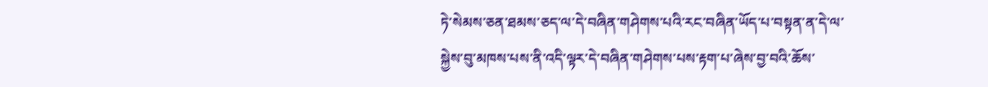ཏེ་སེམས་ཅན་ཐམས་ཅད་ལ་དེ་བཞིན་གཤེགས་པའི་རང་བཞིན་ཡོད་པ་བསྟན་ན་དེ་ལ་སྐྱེས་བུ་མཁས་པས་ནི་འདི་ལྟར་དེ་བཞིན་གཤེགས་པས་རྟག་པ་ཞེས་བྱ་བའི་ཆོས་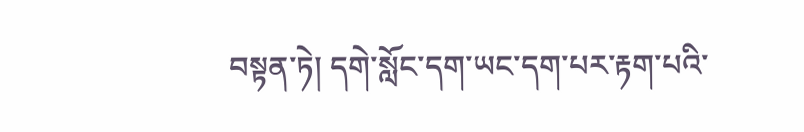བསྟན་ཏེ། དགེ་སློང་དག་ཡང་དག་པར་རྟག་པའི་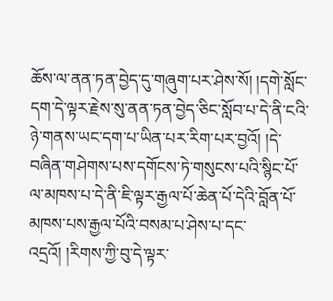ཆོས་ལ་ནན་ཏན་བྱེད་དུ་གཞུག་པར་ཤེས་སོ། །དགེ་སློང་དག་དེ་ལྟར་རྗེས་སུ་ནན་ཏན་བྱེད་ཅིང་སློབ་པ་དེ་ནི་ངའི་ཉེ་གནས་ཡང་དག་པ་ཡིན་པར་རིག་པར་བྱའོ། །དེ་བཞིན་གཤེགས་པས་དགོངས་ཏེ་གསུངས་པའི་སྙིང་པོ་ལ་མཁས་པ་དེ་ནི་ཇི་ལྟར་རྒྱལ་པོ་ཆེན་པོ་དེའི་བློན་པོ་མཁས་པས་རྒྱལ་པོའི་བསམ་པ་ཤེས་པ་དང་འདྲའོ། །རིགས་ཀྱི་བུ་དེ་ལྟར་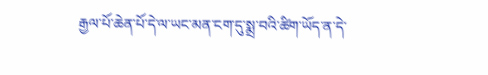རྒྱལ་པོ་ཆེན་པོ་དེ་ལ་ཡང་མན་ངག་དུ་སྨྲ་བའི་ཚིག་ཡོད་ན་དེ་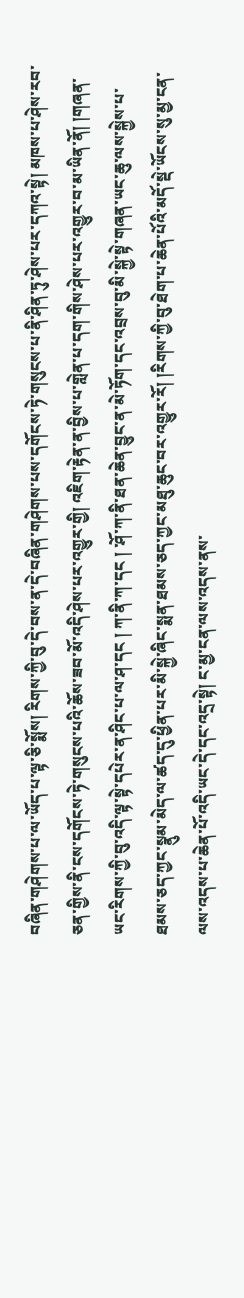བཞིན་གཤེགས་པ་ལ་ཡོད་པ་ལྟ་ཅི་སྨོས། རིགས་ཀྱི་བུ་དེ་བས་ན་དེ་བཞིན་གཤེགས་པས་དགོངས་ཏེ་གསུངས་པ་ནི་ཤིན་ཏུ་ཤེས་པར་དཀའ་སྟེ། མཁས་པ་ཤེས་རབ་ཅན་གྱིས་ནི་ངས་དགོངས་ཏེ་གསུངས་པའི་ཆོས་ཟབ་མོ་འདི་ཤེས་པར་འགྱུར་གྱི། འཇིག་རྟེན་ན་བྱིས་པ་གླེན་པ་དག་གིས་ཤེས་པར་འགྱུར་བ་མ་ཡིན་ནོ། །གཞན་ཡང་རིགས་ཀྱི་བུ་འདི་ལྟ་སྟེ་དཔེར་ན་ཤིང་པ་ལ་ཤ་དང ། ཀ་ནི་ཀ་དང ། ་ཤོ་ཀ་ནི་ཐན་ཆེན་བྱུང་ན་མེ་ཏོག་དང་འབྲས་བུ་མི་སྐྱེ་སྟེ་གཞན་ཡང་ཆུ་ལས་སྐྱེས་པ་ཐམས་ཅད་ཀྱང་སྣུམ་མེད་ལ་ཚད་དུ་ཕྱིན་པར་མི་སྐྱེ་ཞིང་སྨན་ཐམས་ཅད་ཀྱང་མཐུ་ཆུང་བར་འགྱུར་རོ། །རིགས་ཀྱི་བུ་ཐེག་པ་ཆེན་པོའི་མདོ་སྡེ་ཡོངས་སུ་མྱ་ངན་ལས་འདས་པ་ཆེན་པོ་འདི་ཡང་དེ་དང་འདྲ་སྟེ། ང་མྱ་ངན་ལས་འདས་ནས་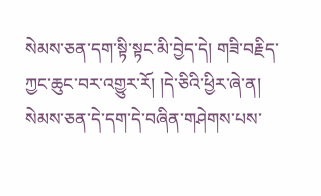སེམས་ཅན་དག་སྟི་སྟང་མི་བྱེད་དེ། གཟི་བརྗིད་ཀྱང་ཆུང་བར་འགྱུར་རོ། །དེ་ཅིའི་ཕྱིར་ཞེ་ན། སེམས་ཅན་དེ་དག་དེ་བཞིན་གཤེགས་པས་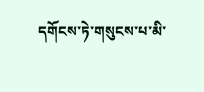དགོངས་ཏེ་གསུངས་པ་མི་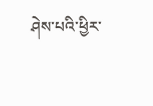ཤེས་པའི་ཕྱིར་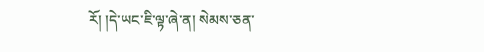རོ། །དེ་ཡང་ཇི་ལྟ་ཞེ་ན། སེམས་ཅན་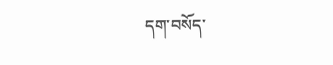དག་བསོད་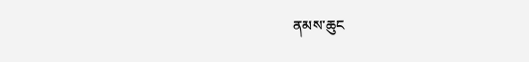ནམས་ཆུང